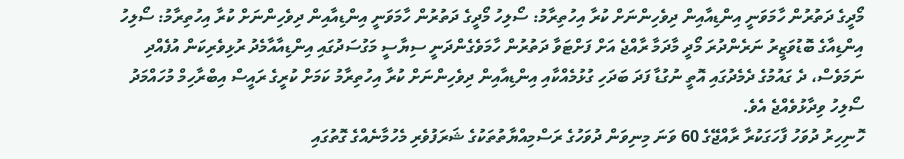މޯދީގެ ދަތުރުން ހާމަވަނީ އިންޑިއާއިން ދިވެހިންނަށް ކުރާ އިހުތިރާމު: ސޯލިހު މޯދީގެ ދަތުރުން ހާމަވަނީ އިންޑިއާއިން ދިވެހިންނަށް ކުރާ އިހުތިރާމު: ސޯލިހު
އިންޑިއާގެ ބޮޑުވަޒީރު ނަރެންދުރަ މޯދީ މާދަމާ ރާއްޖެ އަށް ފަށްޓަވާ ދަތުރުން ހާމަވެގެންދަނީ ސިޔާސީ މަގުސަދުގައި އިންޑިއާއާމެދު ރުޅިވެރިކަން އުފެއްދި ނަމަވެސް، ދެ ގައުމުގެ ދެމެދުގައި އޮތީ ނުގުޑާ ފަދަ ބަދަހި ގުޅުމެއްކާއި އިންޑިއާއިން ދިވެހިންނަށް ކުރާ އިހުތިރާމު ކަމަށް ކުރީގެ ރައީސް އިބްރާހިމް މުހައްމަދު ސޯލިހު ވިދާޅުވެއްޖެ އެވެ.
ހޮނިހިރު ދުވަހު ފާހަގަކުރާ ރާއްޖޭގެ 60 ވަނަ މިނިވަން ދުވަހުގެ ރަސްމިއްޔާތުތަކުގެ ޝަރަފުވެރި މެހުމާނެއްގެ ގޮތުގައި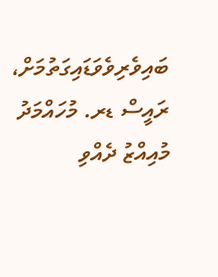ބައިވެރިވެވަޑައިގަތުމަށް، ރައީސް ޑރ. މުހައްމަދު މުއިއްޒު ދެއްވި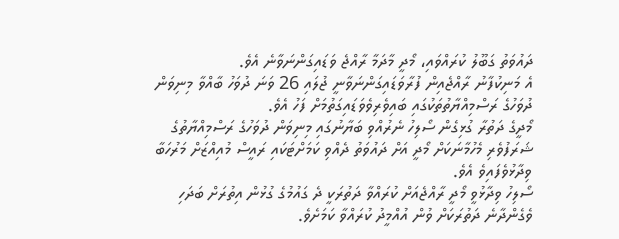ދައުވަތު ގަބޫލު ކުރައްވައި، މޯދީ މާދަމާ ރާއްޖެ ވަޑައިގަންނަވާނެ އެވެ.
އެ މަނިކުފާނު ރާއްޖެއިން ފުރާވަޑައިގަންނަވާނީ ޖުލައި 26 ވަނަ ދުވަހު ބާއްވާ މިނިވަން ދުވަހުގެ ރަސްމިއްޔާތުތަކުގައި ބައިވެރިވެވަޑައިގަތުމަށް ފަހު އެވެ.
މޯދީގެ ދަތުރާ ގުޅިގެން ސޯލިހު ނެރުއްވި ބަޔާނުގައި މިނިވަން ދުވަހުގެ ރަސްމިއްޔާތުގެ ޝަރަފުވެރި މެހުމާނަކަށް މޯދީ އަށް ދައުވަތު ދެއްވި ކަމަށްޓަކައި ރައީސް މުއިއްޒަށް މަރުހަބާ ވިދާޅުވެފައިވެ އެވެ.
ސޯލިހު ވިދާޅުވީ މޯދީ ރާއްޖެއަށް ކުރައްވާ ދަތުރަކީ ދެ ގައުމުގެ ގުޅުން އިތުރަށް ބަދަހި ވެގެންދާނެ ދަތުރަކަށް ވުން އުއްމީދު ކުރައްވާ ކަމަށެވެ.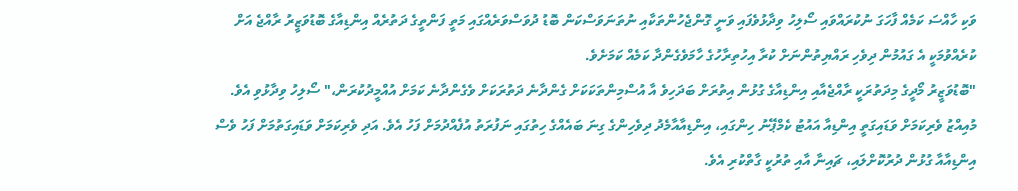ވަކި ހާއްސަ ކަމެއް ފާހަގަ ނުކުރައްވައި ސޯލިހު ވިދާޅުވެފައި ވަނީ ގޮންޖެހުންތަކާއި ނުތަނަވަސްކަން ބޮޑު ދުވަސްވަރެއްގައި މަތީ ފަންތީގެ ދަތުރެއް އިންޑިއާގެ ބޮޑުވަޒީރު ރާއްޖެ އަށް ކުރެއްވުމަކީ އެ ގައުމުން ދިވެހި ރައްޔިތުންނަށް ކުރާ އިހުތިރާހުގެ ހާމަވެގެންދާ ކަމެއް ކަމަށެވެ.
"ބޮޑުވަޒީރު މޯދީގެ މިދަތުރަކީ ރާއްޖެއާއި އިންޑިއާގެ ގުޅުން އިތުރަށް ބަދަހިވެ އާ އުސްމިންތަކަކަށް ގެންދާނެ ދަތުރަކަށް ވެގެންދާނެ ކަމަށް އުއްމީދުކުރަން،" ސޯލިހު ވިދާޅުވި އެވެ.
މުއިއްޒު ވެރިކަމަށް ވަޑައިގަތީ އިންޑިއާ އައުޓު ކެމްޕޭނު ހިންގައި، އިންޑިއާއާމެދު ދިވެހިންގެ ގިނަ ބައެއްގެ ހިތުގައި ނަފުރަތު އުފެއްދުމަށް ފަހު އެވެ. އަދި ވެރިކަމަށް ވަޑައިގަތުމަށް ފަހު ވެސް އިންޑިއާއާ ގުޅުން ދުރުކޮށްލައި، ޗައިނާ އާއި ތުރުކީ ގާތްކުރި އެވެ.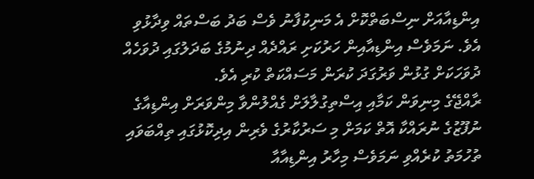އިންޑިއާއަށް ނިސްބަތްކޮށް އެ މަނިކުފާނު ވެސް ބަދު ބަސްތައް ވިދާޅުވި އެވެ. ނަމަވެސް އިންޑިއާއިން ހަރުކަށި ރައްދެއް ދިނުމުގެ ބަދަލުގައި ދުވަހެއް ދުވަހަކަށް ގުޅުން ވަރުގަދަ ކުރަން މަސައްކަތް ކުރި އެވެ.
ރާއްޖޭގެ މިނިވަން ކަމާއި އިސްތިގުލާލަށް ގެއްލުންވާ މިންވަރަށް އިންޑިއާގެ ނުފޫޒުގެ ނުރައްކާ އޮތް ކަމަށް މި ސަރުކާރުގެ ވެރިން އިދިކޮޅުގައި ތިއްބަވައި ތުހުމަތު ކުރެއްވި ނަމަވެސް މިހާރު އިންޑިއާއާ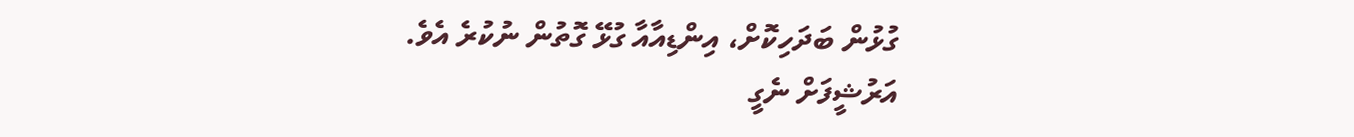ގުޅުން ބަދަހިކޮށް، އިންޑިއާއާ ގުޅޭ ގޮތުން ނުކުރެ އެވެ.
އަރުޝީފަށް ނެގީ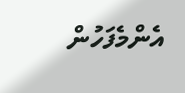އެންމެފަހުން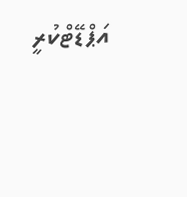އަޕްޑޭޓްކުރީ